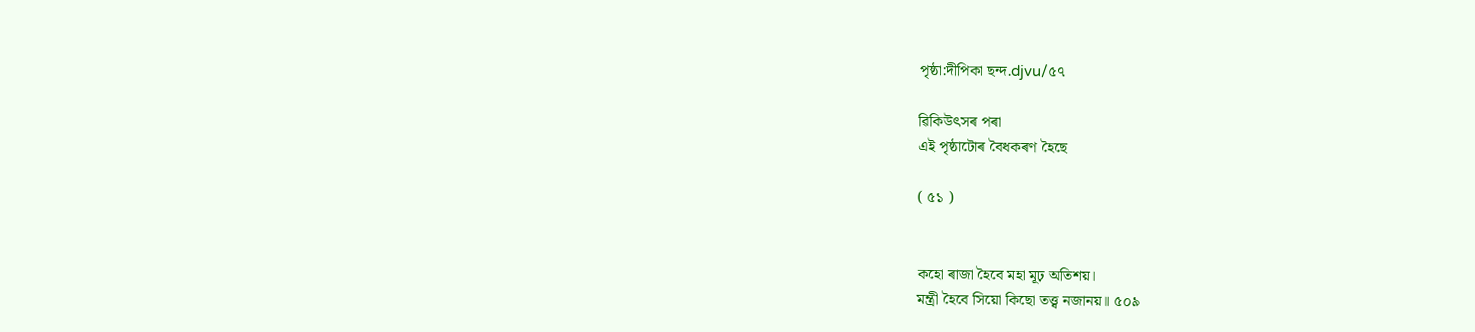পৃষ্ঠা:দীপিকা ছন্দ.djvu/৫৭

ৱিকিউৎসৰ পৰা
এই পৃষ্ঠাটোৰ বৈধকৰণ হৈছে

( ৫১ )


কহো ৰাজা হৈবে মহা মূঢ় অতিশয়।
মন্ত্ৰী হৈবে সিয়ো কিছো তত্ত্ব নজানয়॥ ৫০৯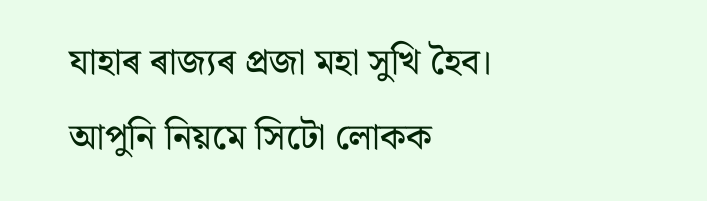যাহাৰ ৰাজ্যৰ প্ৰজা মহা সুখি হৈব।
আপুনি নিয়মে সিটো লোকক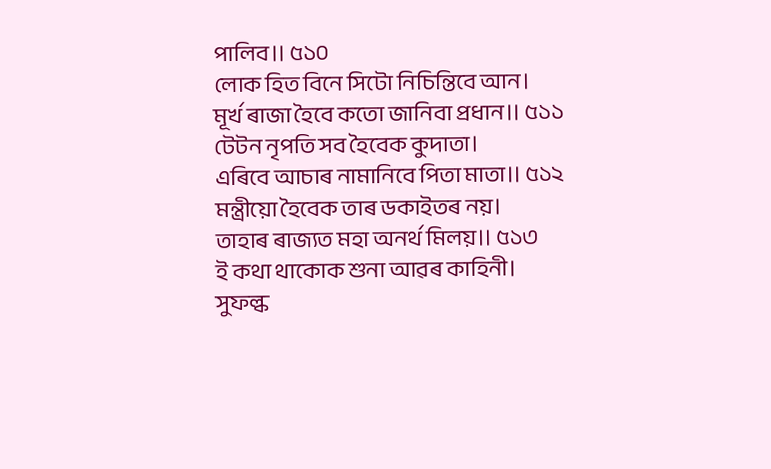পালিব॥ ৫১০
লোক হিত বিনে সিটো নিচিন্তিবে আন।
মূৰ্খ ৰাজা হৈবে কতো জানিবা প্ৰধান॥ ৫১১
টেটন নৃপতি সব হৈবেক কুদাতা।
এৰিবে আচাৰ নামানিবে পিতা মাতা॥ ৫১২
মন্ত্ৰীয়ো হৈবেক তাৰ ডকাইতৰ নয়।
তাহাৰ ৰাজ্যত মহা অনৰ্থ মিলয়॥ ৫১৩
ই কথা থাকোক শুনা আৱৰ কাহিনী।
সুফল্ক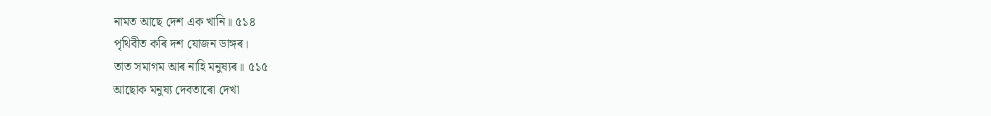নামত আছে দেশ এক খানি॥ ৫১৪
পৃথিবীত কৰি দশ যোজন ডাঙ্গৰ।
তাত সমাগম আৰ নাহি মনুষ্যৰ॥ ৫১৫
আছোক মনুষ্য দেবতাৰো দেখা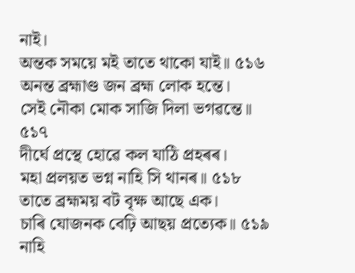নাই।
অন্তক সময়ে মই তাতে থাকো যাই॥ ৫১৬
অনন্ত ব্ৰহ্মাণ্ড জন ব্ৰহ্ম লোক হন্তে।
সেই নৌকা মোক সাজি দিলা ভগৱন্তে॥ ৫১৭
দীৰ্ঘে প্ৰস্থে হোৱে কল যাঠি প্ৰহৰৰ।
মহা প্ৰলয়ত ভগ্ন নাহি সি থানৰ॥ ৫১৮
তাতে ব্ৰহ্মময় বট বৃক্ষ আছে এক।
চাৰি যোজনক বেঢ়ি আছয় প্ৰত্যেক॥ ৫১৯
নাহি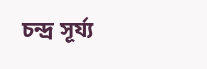চন্দ্ৰ সূৰ্য্য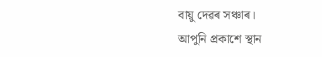বায়ু দেৱৰ সঞ্চাৰ।
আপুনি প্ৰকাশে স্থান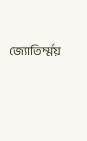জ্যোতিৰ্ম্ময়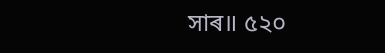সাৰ॥ ৫২০